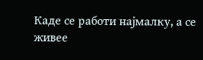Каде се работи најмалку, а се живее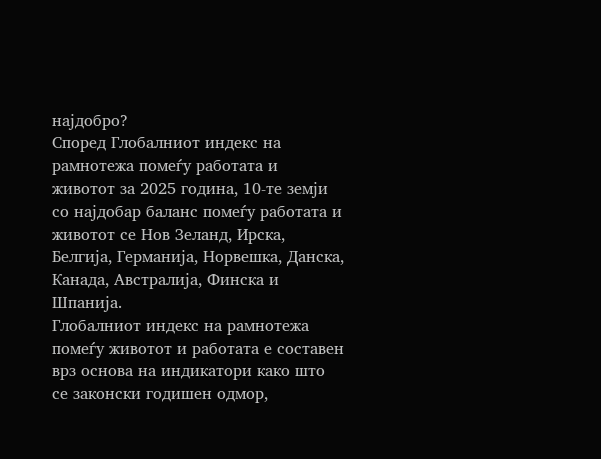најдобро?
Според Глобалниот индекс на рамнотежа помеѓу работата и животот за 2025 година, 10-те земји со најдобар баланс помеѓу работата и животот се Нов Зеланд, Ирска, Белгија, Германија, Норвешка, Данска, Канада, Австралија, Финска и Шпанија.
Глобалниот индекс на рамнотежа помеѓу животот и работата е составен врз основа на индикатори како што се законски годишен одмор,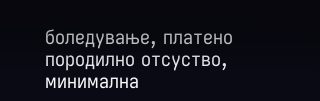боледување, платено породилно отсуство, минимална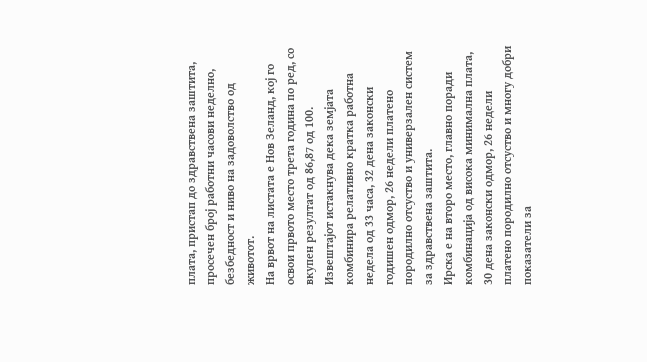плата, пристап до здравствена заштита, просечен број работни часови неделно, безбедност и ниво на задоволство од животот.
На врвот на листата е Нов Зеланд, кој го освои првото место трета година по ред, со вкупен резултат од 86,87 од 100. Извештајот истакнува дека земјата комбинира релативно кратка работна недела од 33 часа, 32 дена законски годишен одмор, 26 недели платено породилно отсуство и универзален систем за здравствена заштита.
Ирска е на второ место, главно поради комбинација од висока минимална плата, 30 дена законски одмор, 26 недели платено породилно отсуство и многу добри показатели за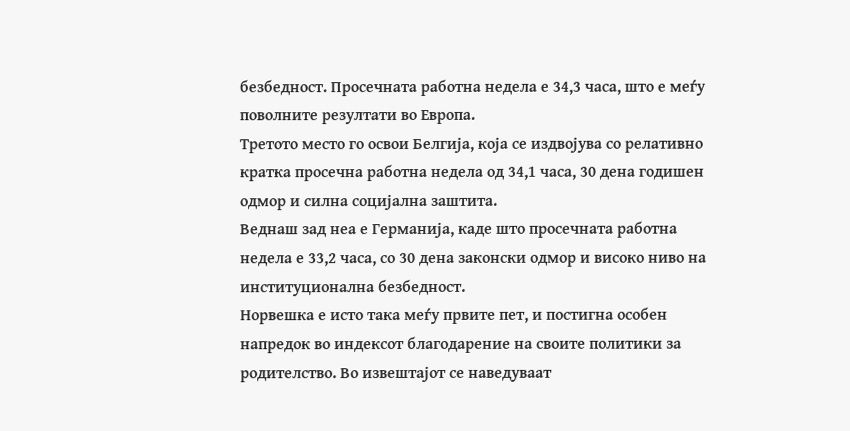безбедност. Просечната работна недела е 34,3 часа, што е меѓу поволните резултати во Европа.
Третото место го освои Белгија, која се издвојува со релативно кратка просечна работна недела од 34,1 часа, 30 дена годишен одмор и силна социјална заштита.
Веднаш зад неа е Германија, каде што просечната работна недела е 33,2 часа, со 30 дена законски одмор и високо ниво на институционална безбедност.
Норвешка е исто така меѓу првите пет, и постигна особен напредок во индексот благодарение на своите политики за родителство. Во извештајот се наведуваат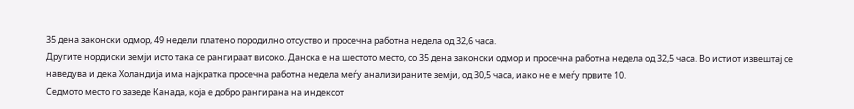35 дена законски одмор, 49 недели платено породилно отсуство и просечна работна недела од 32,6 часа.
Другите нордиски земји исто така се рангираат високо. Данска е на шестото место, со 35 дена законски одмор и просечна работна недела од 32,5 часа. Во истиот извештај се наведува и дека Холандија има најкратка просечна работна недела меѓу анализираните земји, од 30,5 часа, иако не е меѓу првите 10.
Седмото место го зазеде Канада, која е добро рангирана на индексот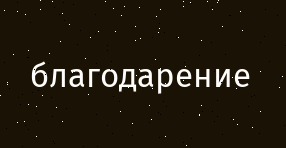благодарение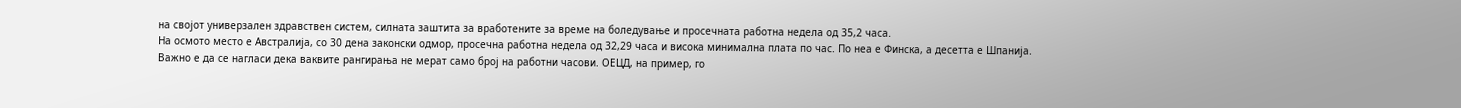на својот универзален здравствен систем, силната заштита за вработените за време на боледување и просечната работна недела од 35,2 часа.
На осмото место е Австралија, со 30 дена законски одмор, просечна работна недела од 32,29 часа и висока минимална плата по час. По неа е Финска, а десетта е Шпанија.
Важно е да се нагласи дека ваквите рангирања не мерат само број на работни часови. ОЕЦД, на пример, го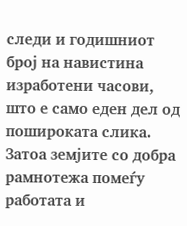следи и годишниот број на навистина изработени часови, што е само еден дел од пошироката слика. Затоа земјите со добра рамнотежа помеѓу работата и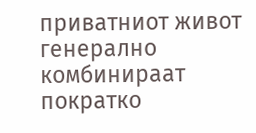приватниот живот генерално комбинираат пократко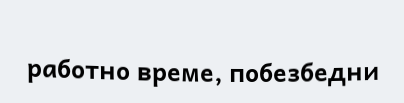работно време, побезбедни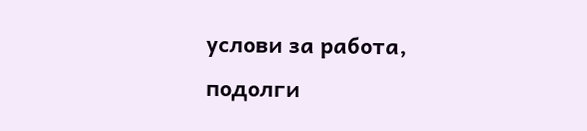услови за работа, подолги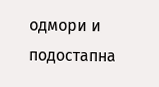одмори и подостапна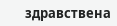здравствена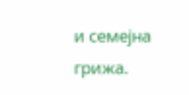и семејна грижа.